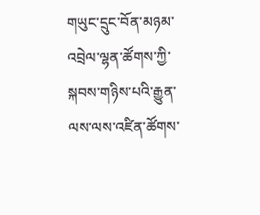གཡུང་དྲུང་བོན་མཉམ་འབྲེལ་ལྷན་ཚོགས་ཀྱི་སྐབས་གཉིས་པའི་རྒྱུན་ལས་ལས་འཛིན་ཚོགས་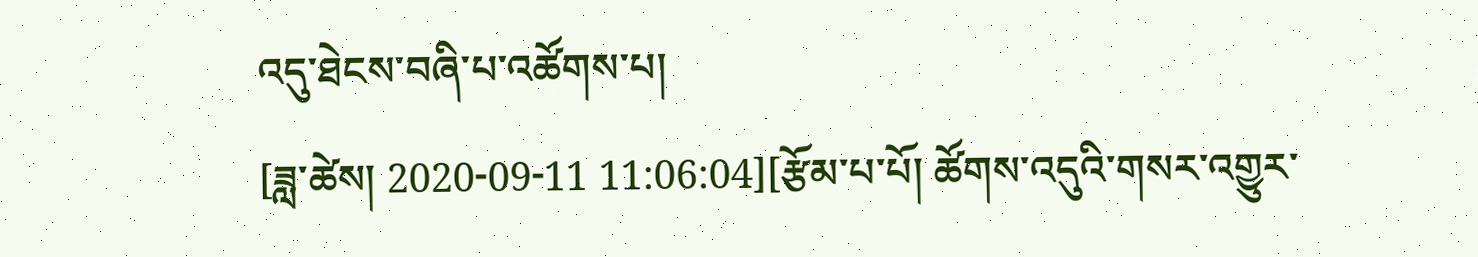འདུ་ཐེངས་བཞི་པ་འཚོགས་པ།
[ཟླ་ཚེས། 2020-09-11 11:06:04][རྩོམ་པ་པོ། ཚོགས་འདུའི་གསར་འགྱུར་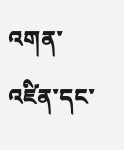འགན་འཛིན་དང་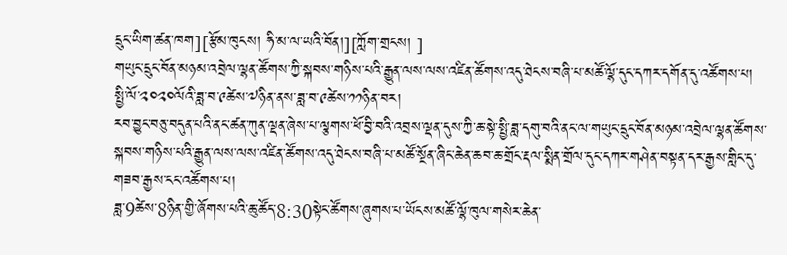དྲུང་ཡིག་ཚན་ཁག][རྩོམ་ཁུངས། ཧི་མ་ལ་ཡའི་བོན།][ཀློག་གྲངས། ]
གཡུང་དྲུང་བོན་མཉམ་འབྲེལ་ལྷན་ཚོགས་ཀྱི་སྐབས་གཉིས་པའི་རྒྱུན་ལས་ལས་འཛིན་ཚོགས་འདུ་ཐེངས་བཞི་པ་མཚོ་ལྷོ་དུང་དཀར་དགོན་དུ་འཚོགས་པ།
སྤྱི་ལོ་༢༠༢༠ལོའི་ཟླ་བ་༩ཚེས་༧ཉིན་ནས་ཟླ་བ་༩ཚེས་༡༡ཉིན་བར།
རབ་བྱུང་བཅུ་བདུན་པའི་ནང་ཚན་ཀུན་ལྡན་ཞེས་པ་ལྕགས་ཕོ་བྱི་བའི་འབྲས་ལྡན་དུས་ཀྱི་ཆ་སྟེ་སྤྱི་ཟླ་དགུ་བའི་ནང་ལ་གཡུང་དྲུང་བོན་མཉམ་འབྲེལ་ལྷན་ཚོགས་སྐབས་གཉིས་པའི་རྒྱུན་ལས་ལས་འཛིན་ཚོགས་འདུ་ཐེངས་བཞི་པ་མཚོ་སྔོན་ཞིང་ཆེན་ཆབ་ཆ་གྲོང་རྡལ་སྨིན་གྲོལ་དུང་དཀར་གཤེན་བསྟན་དར་རྒྱས་གླིང་དུ་གཟབ་རྒྱས་ངང་འཚོགས་པ།
ཟླ་9ཚེས་8ཉིན་གྱི་ཞོགས་པའི་ཆུ་ཚོད་8:30སྟེང་ཚོགས་ཞུགས་པ་ཡོངས་མཚོ་ལྷོ་ཁུལ་གསེར་ཆེན་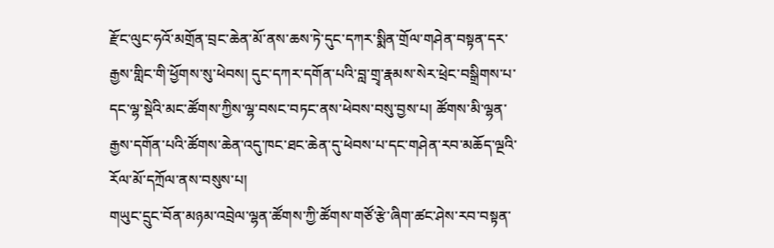རྫོང་ལུང་ཧའོ་མགྲོན་བྲང་ཆེན་མོ་ནས་ཆས་ཏེ་དུང་དཀར་སྨིན་གྲོལ་གཤེན་བསྟན་དར་རྒྱས་གླིང་གི་ཕྱོགས་སུ་ཕེབས། དུང་དཀར་དགོན་པའི་བླ་གྲྭ་རྣམས་སེར་ཕྲེང་བསྒྲིགས་པ་དང་ལྷ་སྡེའི་མང་ཚོགས་ཀྱིས་ལྷ་བསང་བཏང་ནས་ཕེབས་བསུ་བྱས་པ། ཚོགས་མི་ལྷན་རྒྱས་དགོན་པའི་ཚོགས་ཆེན་འདུ་ཁང་ཐང་ཆེན་དུ་ཕེབས་པ་དང་གཤེན་རབ་མཆོད་ལྔའི་རོལ་མོ་དཀྲོལ་ནས་བསུས་པ།
གཡུང་དྲུང་བོན་མཉམ་འབྲེལ་ལྷན་ཚོགས་ཀྱི་ཚོགས་གཙོ་རྩེ་ཞིག་ཚང་ཤེས་རབ་བསྟན་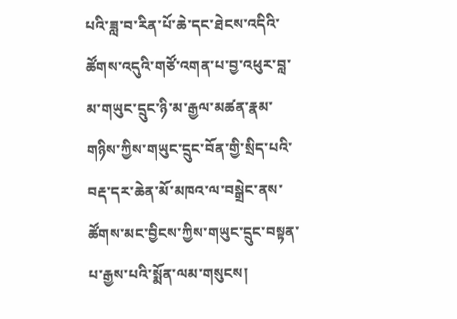པའི་ཟླ་བ་རིན་པོ་ཆེ་དང་ཐེངས་འདིའི་ཚོགས་འདུའི་གཙོ་འགན་པ་བྱ་འཕུར་བླ་མ་གཡུང་དྲུང་ཉི་མ་རྒྱལ་མཚན་རྣམ་གཉིས་ཀྱིས་གཡུང་དྲུང་བོན་གྱི་སྲིད་པའི་བརྡ་དར་ཆེན་མོ་མཁའ་ལ་བསྒྲེང་ནས་ཚོགས་མང་བྱིངས་ཀྱིས་གཡུང་དྲུང་བསྟན་པ་རྒྱས་པའི་སྨོན་ལམ་གསུངས།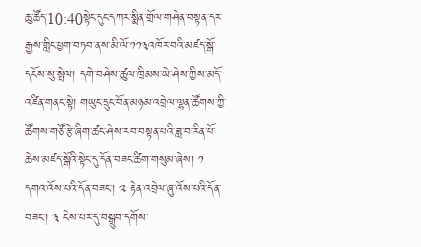ཆུ་ཚོད་10:40སྟེང་དུང་དཀར་སྨིན་གྲོལ་གཤེན་བསྟན་དར་རྒྱས་གླིང་ཕྱག་བཏབ་ནས་མི་ལོ་༡༡༣འཁོར་བའི་མཛད་སྒོ་དངོས་སུ་སྤེལ། དགེ་བཤེས་ཚུལ་ཁྲིམས་ཡེ་ཤེས་ཀྱིས་མདོ་འཛིན་གནང་སྟེ། གཡུང་དྲུང་བོན་མཉམ་འབྲེལ་ལྷན་ཚོགས་ཀྱི་ཚོགས་གཙོ་རྩེ་ཞིག་ཚང་ཤེས་རབ་བསྟན་པའི་ཟླ་བ་རིན་པོ་ཆེས་མཛད་སྒོའི་སྟེང་དུ་དོན་བཟང་ཚིག་གསུམ་ཞེས། ༡ དགའ་འོས་པའི་དོན་བཟང་། ༢ རྟེན་འབྲེལ་ཞུ་འོས་པའི་དོན་བཟང་། ༣ ངེས་པར་དུ་བསྒྲུབ་དགོས་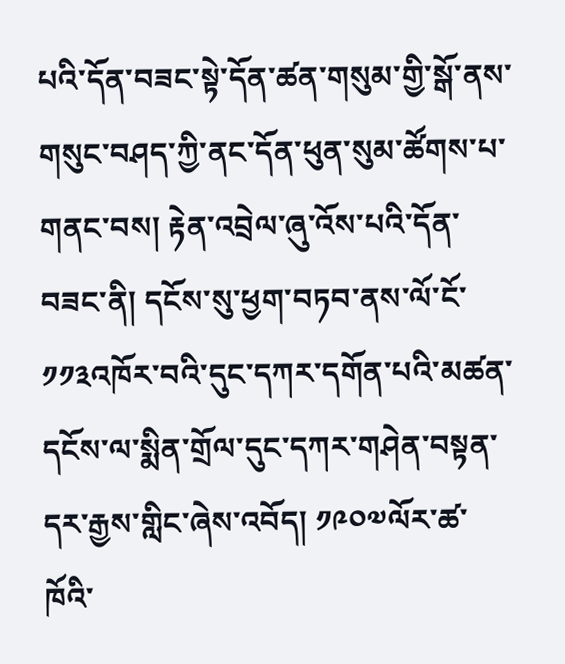པའི་དོན་བཟང་སྟེ་དོན་ཚན་གསུམ་གྱི་སྒོ་ནས་གསུང་བཤད་ཀྱི་ནང་དོན་ཕུན་སུམ་ཚོགས་པ་གནང་བས། རྟེན་འབྲེལ་ཞུ་འོས་པའི་དོན་བཟང་ནི། དངོས་སུ་ཕྱག་བཏབ་ནས་ལོ་ངོ་༡༡༣འཁོར་བའི་དུང་དཀར་དགོན་པའི་མཚན་དངོས་ལ་སྨིན་གྲོལ་དུང་དཀར་གཤེན་བསྟན་དར་རྒྱས་གླིང་ཞེས་འབོད། ༡༩༠༧ལོར་ཚ་ཁོའི་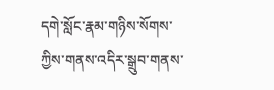དགེ་སློང་རྣམ་གཉིས་སོགས་ཀྱིས་གནས་འདིར་སྒྲུབ་གནས་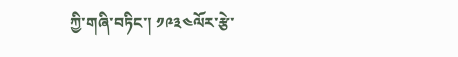ཀྱི་གཞི་བཏིང་། ༡༩༣༤ལོར་རྩེ་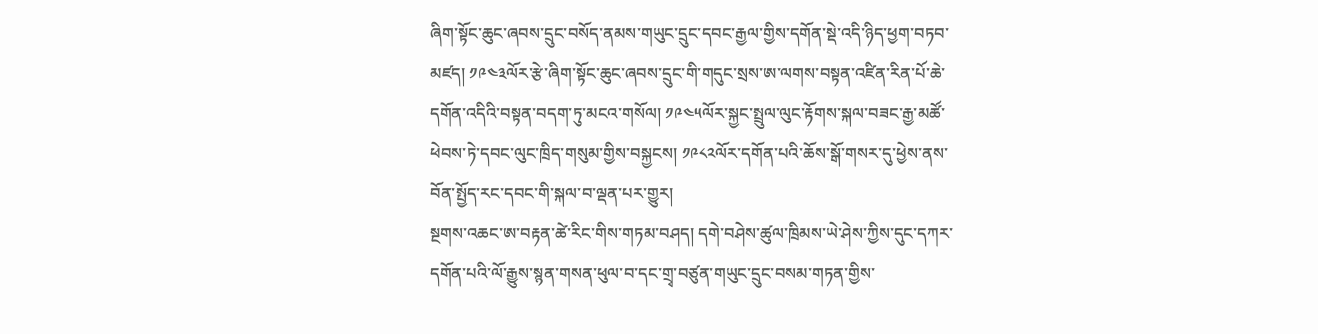ཞིག་སྟོང་ཆུང་ཞབས་དྲུང་བསོད་ནམས་གཡུང་དྲུང་དབང་རྒྱལ་གྱིས་དགོན་སྡེ་འདི་ཉིད་ཕྱག་བཏབ་མཛད། ༡༩༤༣ལོར་རྩེ་ཞིག་སྟོང་ཆུང་ཞབས་དྲུང་གི་གདུང་སྲས་ཨ་ལགས་བསྟན་འཛིན་རིན་པོ་ཆེ་དགོན་འདིའི་བསྟན་བདག་ཏུ་མངའ་གསོལ། ༡༩༤༥ལོར་སྐྱང་སྤྲུལ་ལུང་རྟོགས་སྐལ་བཟང་རྒྱ་མཚོ་ཕེབས་ཏེ་དབང་ལུང་ཁྲིད་གསུམ་གྱིས་བསྐྱངས། ༡༩༨༢ལོར་དགོན་པའི་ཆོས་སྒོ་གསར་དུ་ཕྱེས་ནས་བོན་སྤྱོད་རང་དབང་གི་སྐལ་བ་ལྡན་པར་གྱུར།
སྔགས་འཆང་ཨ་བརྟན་ཚེ་རིང་གིས་གཏམ་བཤད། དགེ་བཤེས་ཚུལ་ཁྲིམས་ཡེ་ཤེས་ཀྱིས་དུང་དཀར་དགོན་པའི་ལོ་རྒྱུས་སྙན་གསན་ཕུལ་བ་དང་གྲྭ་བཙུན་གཡུང་དྲུང་བསམ་གཏན་གྱིས་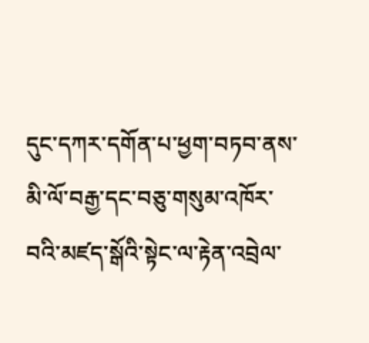དུང་དཀར་དགོན་པ་ཕྱག་བཏབ་ནས་མི་ལོ་བརྒྱ་དང་བཅུ་གསུམ་འཁོར་བའི་མཛད་སྒོའི་སྟེང་ལ་རྟེན་འབྲེལ་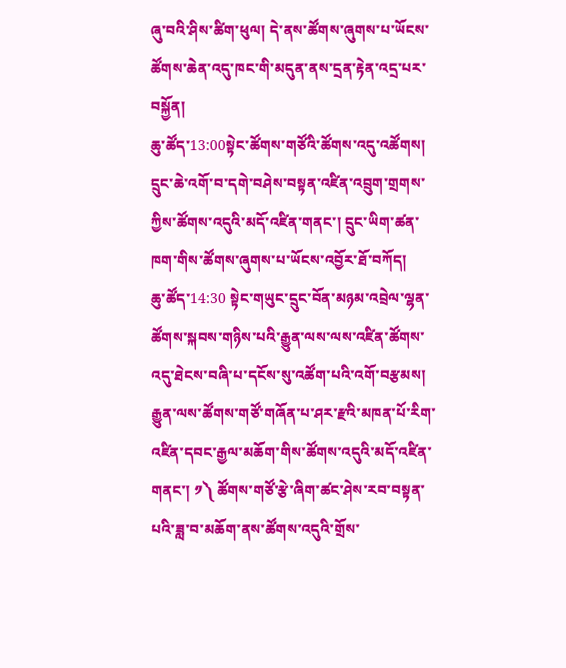ཞུ་བའི་ཤིས་ཚིག་ཕུལ། དེ་ནས་ཚོགས་ཞུགས་པ་ཡོངས་ཚོགས་ཆེན་འདུ་ཁང་གི་མདུན་ནས་དྲན་རྟེན་འདྲ་པར་བསྐྱོན།
ཆུ་ཚོད་13:00སྟེང་ཚོགས་གཙོའི་ཚོགས་འདུ་འཚོགས། དྲུང་ཆེ་འགོ་བ་དགེ་བཤེས་བསྟན་འཛིན་འབྲུག་གྲགས་ཀྱིས་ཚོགས་འདུའི་མདོ་འཛིན་གནང་། དྲུང་ཡིག་ཚན་ཁག་གིས་ཚོགས་ཞུགས་པ་ཡོངས་འབྱོར་ཐོ་བཀོད།
ཆུ་ཚོད་14:30 སྟེང་གཡུང་དྲུང་བོན་མཉམ་འབྲེལ་ལྷན་ཚོགས་སྐབས་གཉིས་པའི་རྒྱུན་ལས་ལས་འཛིན་ཚོགས་འདུ་ཐེངས་བཞི་པ་དངོས་སུ་འཚོག་པའི་འགོ་བརྩམས། རྒྱུན་ལས་ཚོགས་གཙོ་གཞོན་པ་ཤར་རྫའི་མཁན་པོ་རིག་འཛིན་དབང་རྒྱལ་མཆོག་གིས་ཚོགས་འདུའི་མདོ་འཛིན་གནང་། ༡༽ ཚོགས་གཙོ་རྩེ་ཞིག་ཚང་ཤེས་རབ་བསྟན་པའི་ཟླ་བ་མཆོག་ནས་ཚོགས་འདུའི་གྲོས་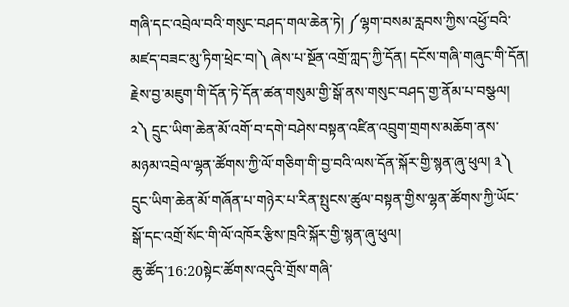གཞི་དང་འབྲེལ་བའི་གསུང་བཤད་གལ་ཆེན་ཏེ། ༼ལྷག་བསམ་རླབས་ཀྱིས་འཕྱོ་བའི་མཛད་བཟང་མུ་ཏིག་ཕྲེང་བ།༽ ཞེས་པ་སྔོན་འགྲོ་ཀླད་ཀྱི་དོན། དངོས་གཞི་གཞུང་གི་དོན། རྗེས་བྱ་མཇུག་གི་དོན་ཏེ་དོན་ཚན་གསུམ་གྱི་སྒོ་ནས་གསུང་བཤད་གྱ་ནོམ་པ་བསྩལ། ༢༽ དྲུང་ཡིག་ཆེན་མོ་འགོ་བ་དགེ་བཤེས་བསྟན་འཛིན་འབྲུག་གྲགས་མཆོག་ནས་མཉམ་འབྲེལ་ལྷན་ཚོགས་ཀྱི་ལོ་གཅིག་གི་བྱ་བའི་ལས་དོན་སྐོར་གྱི་སྙན་ཞུ་ཕུལ། ༣༽ དྲུང་ཡིག་ཆེན་མོ་གཞོན་པ་གཉེར་པ་རིན་སྤུངས་ཚུལ་བསྟན་གྱིས་ལྷན་ཚོགས་ཀྱི་ཡོང་སྒོ་དང་འགྲོ་སོང་གི་ལོ་འཁོར་རྩིས་ཁྲའི་སྐོར་གྱི་སྙན་ཞུ་ཕུལ།
ཆུ་ཚོད་16:20སྟེང་ཚོགས་འདུའི་གྲོས་གཞི་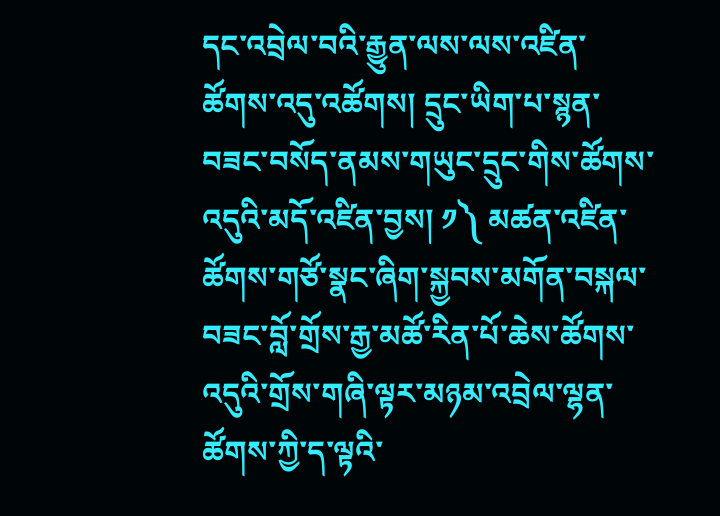དང་འབྲེལ་བའི་རྒྱུན་ལས་ལས་འཛིན་ཚོགས་འདུ་འཚོགས། དྲུང་ཡིག་པ་སྙན་བཟང་བསོད་ནམས་གཡུང་དྲུང་གིས་ཚོགས་འདུའི་མདོ་འཛིན་བྱས། ༡༽ མཚན་འཛིན་ཚོགས་གཙོ་སྣང་ཞིག་སྐྱབས་མགོན་བསྐལ་བཟང་བློ་གྲོས་རྒྱ་མཚོ་རིན་པོ་ཆེས་ཚོགས་འདུའི་གྲོས་གཞི་ལྟར་མཉམ་འབྲེལ་ལྷན་ཚོགས་ཀྱི་ད་ལྟའི་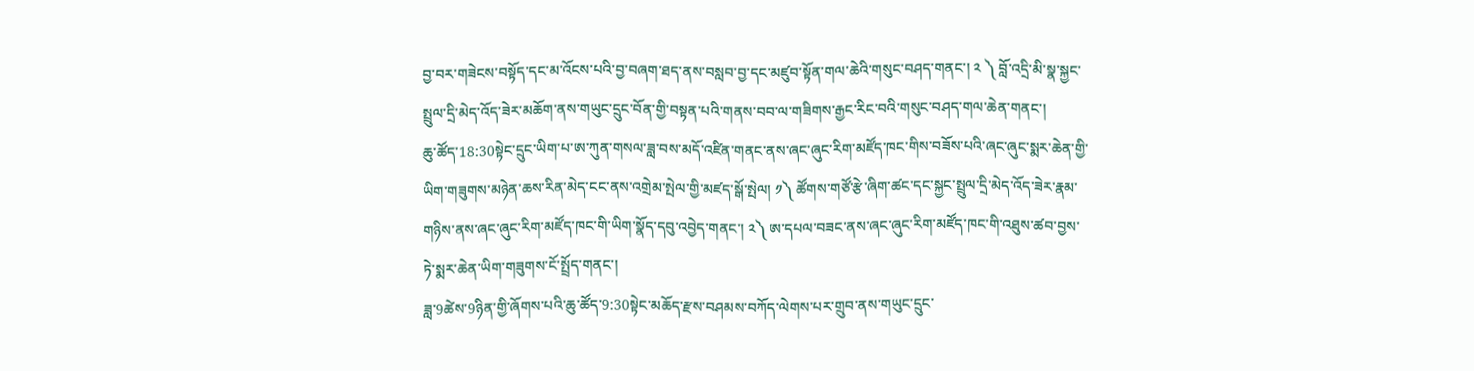བྱ་བར་གཟེངས་བསྟོད་དང་མ་འོངས་པའི་བྱ་བཞག་ཐད་ནས་བསླབ་བྱ་དང་མཛུབ་སྟོན་གལ་ཆེའི་གསུང་བཤད་གནང་། ༢ ༽ བློ་འདྲི་མི་སྣ་སྐྱང་སྤྲུལ་དྲི་མེད་འོད་ཟེར་མཆོག་ནས་གཡུང་དྲུང་བོན་གྱི་བསྟན་པའི་གནས་བབ་ལ་གཟིགས་རྒྱང་རིང་བའི་གསུང་བཤད་གལ་ཆེན་གནང་།
ཆུ་ཚོད་18:30སྟེང་དྲུང་ཡིག་པ་ཨ་ཀུན་གསལ་ཟླ་བས་མདོ་འཛིན་གནང་ནས་ཞང་ཞུང་རིག་མཛོད་ཁང་གིས་བཟོས་པའི་ཞང་ཞུང་སྨར་ཆེན་གྱི་ཡིག་གཟུགས་མཉེན་ཆས་རིན་མེད་ངང་ནས་འགྲེམ་སྤེལ་གྱི་མཛད་སྒོ་སྤེལ། ༡༽ ཚོགས་གཙོ་རྩེ་ཞིག་ཚང་དང་སྐྱང་སྤྲུལ་དྲི་མེད་འོད་ཟེར་རྣམ་གཉིས་ནས་ཞང་ཞུང་རིག་མཛོད་ཁང་གི་ཡིག་སྣོད་དབུ་འབྱེད་གནང་། ༢༽ ཨ་དཔལ་བཟང་ནས་ཞང་ཞུང་རིག་མཛོད་ཁང་གི་འཐུས་ཚབ་བྱས་ཏེ་སྨར་ཆེན་ཡིག་གཟུགས་ངོ་སྤྲོད་གནང་།
ཟླ་9ཚེས་9ཉིན་གྱི་ཞོགས་པའི་ཆུ་ཚོད་9:30སྟེང་མཆོད་རྫས་བཤམས་བཀོད་ལེགས་པར་གྲུབ་ནས་གཡུང་དྲུང་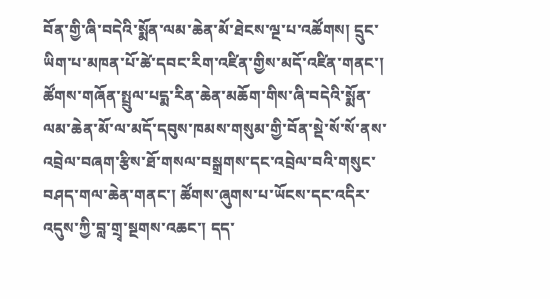བོན་གྱི་ཞི་བདེའི་སྨོན་ལམ་ཆེན་མོ་ཐེངས་ལྔ་པ་འཚོགས། དྲུང་ཡིག་པ་མཁན་པོ་ཚེ་དབང་རིག་འཛིན་གྱིས་མདོ་འཛིན་གནང་། ཚོགས་གཞོན་སྤྲུལ་པདྨ་རིན་ཆེན་མཆོག་གིས་ཞི་བདེའི་སྨོན་ལམ་ཆེན་མོ་ལ་མདོ་དབུས་ཁམས་གསུམ་གྱི་བོན་སྡེ་སོ་སོ་ནས་འབྲེལ་བཞག་རྩིས་ཐོ་གསལ་བསྒྲགས་དང་འབྲེལ་བའི་གསུང་བཤད་གལ་ཆེན་གནང་། ཚོགས་ཞུགས་པ་ཡོངས་དང་འདིར་འདུས་ཀྱི་བླ་གྲྭ་སྔགས་འཆང་། དད་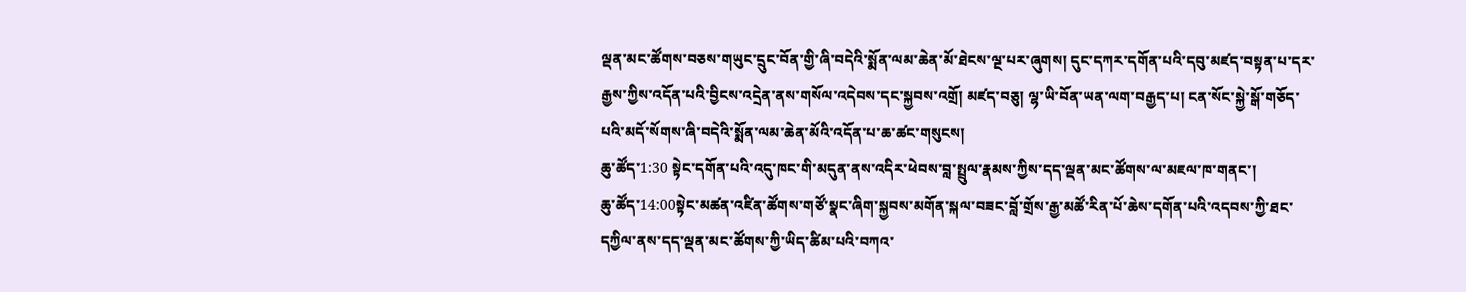ལྡན་མང་ཚོགས་བཅས་གཡུང་དྲུང་བོན་གྱི་ཞི་བདེའི་སྨོན་ལམ་ཆེན་མོ་ཐེངས་ལྔ་པར་ཞུགས། དུང་དཀར་དགོན་པའི་དབུ་མཛད་བསྟན་པ་དར་རྒྱས་ཀྱིས་འདོན་པའི་བྱིངས་འདྲེན་ནས་གསོལ་འདེབས་དང་སྐྱབས་འགྲོ། མཛད་བཅུ། ལྷ་ཡི་བོན་ཡན་ལག་བརྒྱད་པ། ངན་སོང་སྐྱེ་སྒོ་གཅོད་པའི་མདོ་སོགས་ཞི་བདེའི་སྨོན་ལམ་ཆེན་མོའི་འདོན་པ་ཆ་ཚང་གསུངས།
ཆུ་ཚོད་1:30 སྟེང་དགོན་པའི་འདུ་ཁང་གི་མདུན་ནས་འདིར་ཕེབས་བླ་སྤྲུལ་རྣམས་ཀྱིས་དད་ལྡན་མང་ཚོགས་ལ་མཇལ་ཁ་གནང་།
ཆུ་ཚོད་14:00སྟེང་མཚན་འཛིན་ཚོགས་གཙོ་སྣང་ཞིག་སྐྱབས་མགོན་སྐལ་བཟང་བློ་གྲོས་རྒྱ་མཚོ་རིན་པོ་ཆེས་དགོན་པའི་འདབས་ཀྱི་ཐང་དཀྱིལ་ནས་དད་ལྡན་མང་ཚོགས་ཀྱི་ཡིད་ཚིམ་པའི་བཀའ་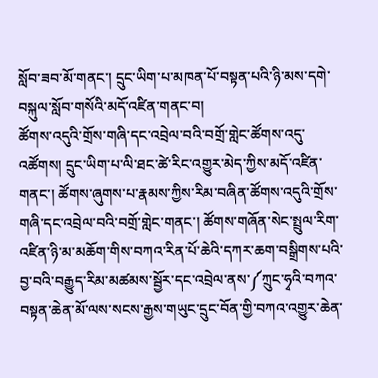སློབ་ཟབ་མོ་གནང་། དྲུང་ཡིག་པ་མཁན་པོ་བསྟན་པའི་ཉི་མས་དགེ་བསྐུལ་སློབ་གསོའི་མདོ་འཛིན་གནང་བ།
ཚོགས་འདུའི་གྲོས་གཞི་དང་འབྲེལ་བའི་བགྲོ་གླེང་ཚོགས་འདུ་འཚོགས། དྲུང་ཡིག་པ་ལི་ཐང་ཚེ་རིང་འགྱུར་མེད་ཀྱིས་མདོ་འཛིན་གནང་། ཚོགས་ཞུགས་པ་རྣམས་ཀྱིས་རིམ་བཞིན་ཚོགས་འདུའི་གྲོས་གཞི་དང་འབྲེལ་བའི་བགྲོ་གླེང་གནང་། ཚོགས་གཞོན་སེང་སྤྲུལ་རིག་འཛིན་ཉི་མ་མཆོག་གིས་བཀའ་རིན་པོ་ཆེའི་དཀར་ཆག་བསྒྲིགས་པའི་བྱ་བའི་བརྒྱུད་རིམ་མཚམས་སྦྱོར་དང་འབྲེལ་ནས་༼ཀྲུང་ཧྭའི་བཀའ་བསྟན་ཆེན་མོ་ལས་སངས་རྒྱས་གཡུང་དྲུང་བོན་གྱི་བཀའ་འགྱུར་ཆེན་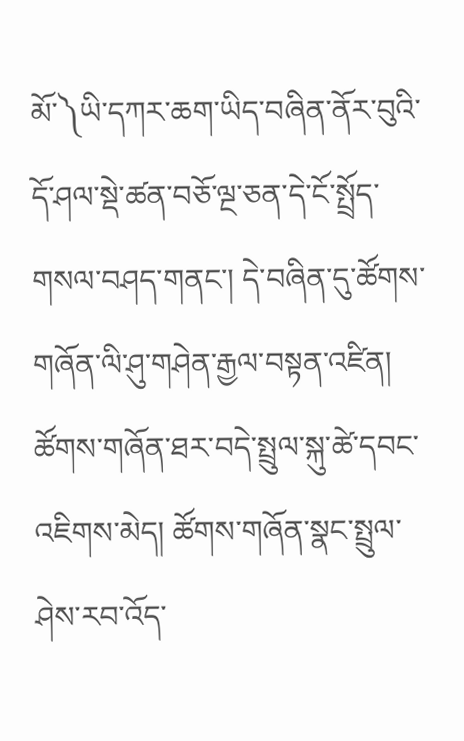མོ་༽ཡི་དཀར་ཆག་ཡིད་བཞིན་ནོར་བུའི་དོ་ཤལ་སྡེ་ཚན་བཅོ་ལྔ་ཅན་དེ་ངོ་སྤྲོད་གསལ་བཤད་གནང་། དེ་བཞིན་དུ་ཚོགས་གཞོན་ལི་ཤུ་གཤེན་རྒྱལ་བསྟན་འཛིན། ཚོགས་གཞོན་ཐར་བདེ་སྤྲུལ་སྐུ་ཚེ་དབང་འཇིགས་མེད། ཚོགས་གཞོན་སྣང་སྤྲུལ་ཤེས་རབ་འོད་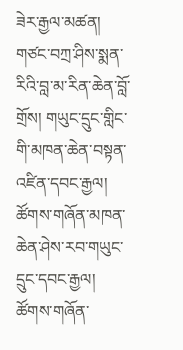ཟེར་རྒྱལ་མཚན། གཙང་བཀྲ་ཤིས་སྨན་རིའི་བླ་མ་རིན་ཆེན་བློ་གྲོས། གཡུང་དྲུང་གླིང་གི་མཁན་ཆེན་བསྟན་འཛིན་དབང་རྒྱལ། ཚོགས་གཞོན་མཁན་ཆེན་ཤེས་རབ་གཡུང་དྲུང་དབང་རྒྱལ། ཚོགས་གཞོན་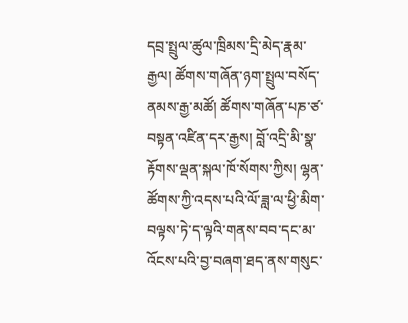དབྲ་སྤྲུལ་ཚུལ་ཁྲིམས་དྲི་མེད་རྣམ་རྒྱལ། ཚོགས་གཞོན་ཉག་སྤྲུལ་བསོད་ནམས་རྒྱ་མཚོ། ཚོགས་གཞོན་པཎ་ཙ་བསྟན་འཛིན་དར་རྒྱས། བློ་འདྲི་མི་སྣ་རྟོགས་ལྡན་སྐལ་ཁོ་སོགས་ཀྱིས། ལྷན་ཚོགས་ཀྱི་འདས་པའི་ལོ་ཟླ་ལ་ཕྱི་མིག་བལྟས་ཏེ་ད་ལྟའི་གནས་བབ་དང་མ་འོངས་པའི་བྱ་བཞག་ཐད་ནས་གསུང་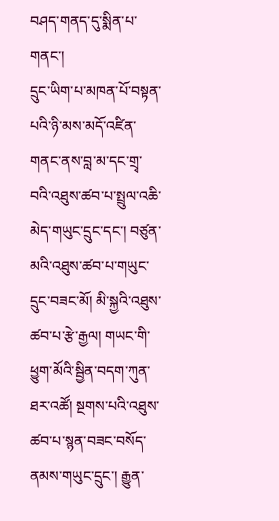བཤད་གནད་དུ་སྨིན་པ་གནང་།
དྲུང་ཡིག་པ་མཁན་པོ་བསྟན་པའི་ཉི་མས་མདོ་འཛིན་གནང་ནས་བླ་མ་དང་གྲྭ་བའི་འཐུས་ཚབ་པ་སྤྲུལ་འཆི་མེད་གཡུང་དྲུང་དང་། བཙུན་མའི་འཐུས་ཚབ་པ་གཡུང་དྲུང་བཟང་མོ། མི་སྐྱའི་འཐུས་ཚབ་པ་རྩེ་རྒྱལ། གཡང་གི་ཕྱུག་མོའི་སྦྱིན་བདག་ཀུན་ཐར་འཚོ། སྔགས་པའི་འཐུས་ཚབ་པ་སྙན་བཟང་བསོད་ནམས་གཡུང་དྲུང་། རྒྱུན་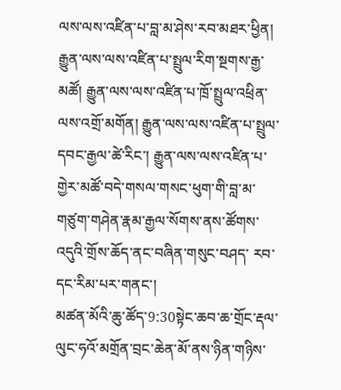ལས་ལས་འཛིན་པ་བླ་མ་ཤེས་རབ་མཐར་ཕྱིན། རྒྱུན་ལས་ལས་འཛིན་པ་སྤྲུལ་རིག་སྔགས་རྒྱ་མཚོ། རྒྱུན་ལས་ལས་འཛིན་པ་ཁྲོ་སྤྲུལ་འཕྲིན་ལས་འགྲོ་མགོན། རྒྱུན་ལས་ལས་འཛིན་པ་སྤྲུལ་དབང་རྒྱལ་ཚེ་རིང་། རྒྱུན་ལས་ལས་འཛིན་པ་གྱེར་མཚོ་བདེ་གསལ་གསང་ཕུག་གི་བླ་མ་གཙུག་གཤེན་རྣམ་རྒྱལ་སོགས་ནས་ཚོགས་འདུའི་གྲོས་ཆོད་ནང་བཞིན་གསུང་བཤད་ རབ་དང་རིམ་པར་གནང་།
མཚན་མོའི་ཆུ་ཚོད་9:30སྟེང་ཆབ་ཆ་གྲོང་རྡལ་ལུང་ཧའོ་མགྲོན་བྲང་ཆེན་མོ་ནས་ཉིན་གཉིས་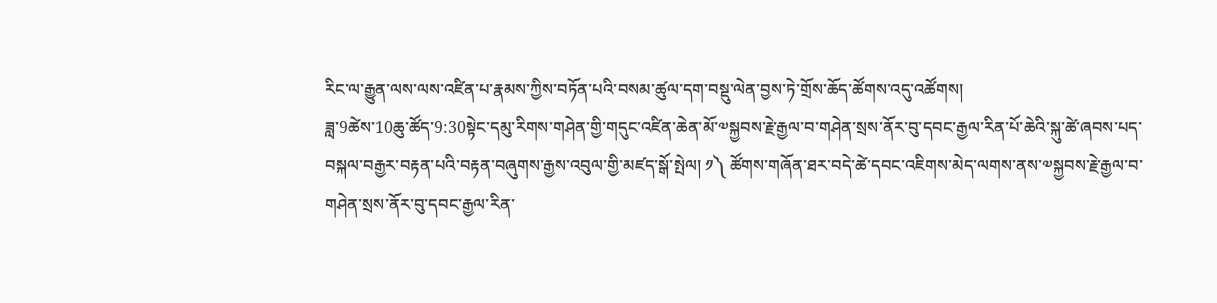རིང་ལ་རྒྱུན་ལས་ལས་འཛིན་པ་རྣམས་ཀྱིས་བཏོན་པའི་བསམ་ཚུལ་དག་བསྡུ་ལེན་བྱས་ཏེ་གྲོས་ཆོད་ཚོགས་འདུ་འཚོགས།
ཟླ་9ཚེས་10ཆུ་ཚོད་9:30སྟེང་དམུ་རིགས་གཤེན་གྱི་གདུང་འཛིན་ཆེན་མོ་༧སྐྱབས་རྗེ་རྒྱལ་བ་གཤེན་སྲས་ནོར་བུ་དབང་རྒྱལ་རིན་པོ་ཆེའི་སྐུ་ཚེ་ཞབས་པད་བསྐལ་བརྒྱར་བརྟན་པའི་བརྟན་བཞུགས་རྒྱས་འབུལ་གྱི་མཛད་སྒོ་སྤེལ། ༡༽ ཚོགས་གཞོན་ཐར་བདེ་ཚེ་དབང་འཇིགས་མེད་ལགས་ནས་༧སྐྱབས་རྗེ་རྒྱལ་བ་གཤེན་སྲས་ནོར་བུ་དབང་རྒྱལ་རིན་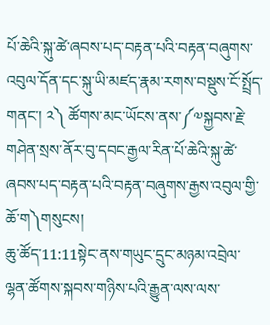པོ་ཆེའི་སྐུ་ཚེ་ཞབས་པད་བརྟན་པའི་བརྟན་བཞུགས་འབུལ་དོན་དང་སྐུ་ཡི་མཛད་རྣམ་རགས་བསྡུས་ངོ་སྤྲོད་གནང་། ༢༽ ཚོགས་མང་ཡོངས་ནས་༼༧སྐྱབས་རྗེ་གཤེན་སྲས་ནོར་བུ་དབང་རྒྱལ་རིན་པོ་ཆེའི་སྐུ་ཚེ་ཞབས་པད་བརྟན་པའི་བརྟན་བཞུགས་རྒྱས་འབུལ་གྱི་ཆོ་ག༽གསུངས།
ཆུ་ཚོད་11:11སྟེང་ནས་གཡུང་དྲུང་མཉམ་འབྲེལ་ལྷན་ཚོགས་སྐབས་གཉིས་པའི་རྒྱུན་ལས་ལས་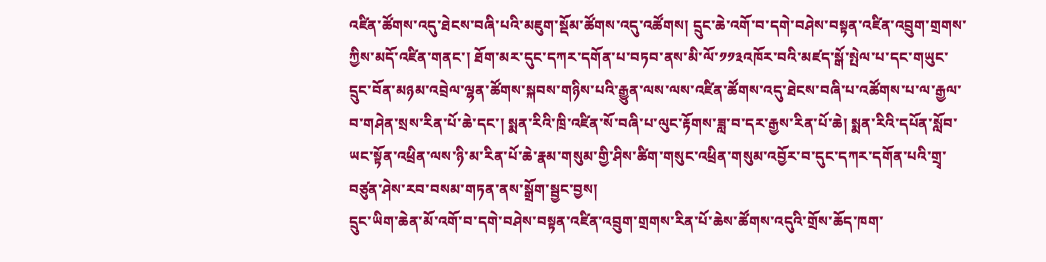འཛིན་ཚོགས་འདུ་ཐེངས་བཞི་པའི་མཇུག་སྡོམ་ཚོགས་འདུ་འཚོགས། དྲུང་ཆེ་འགོ་བ་དགེ་བཤེས་བསྟན་འཛིན་འབྲུག་གྲགས་ཀྱིས་མདོ་འཛིན་གནང་། ཐོག་མར་དུང་དཀར་དགོན་པ་བཏབ་ནས་མི་ལོ་༡༡༣འཁོར་བའི་མཛད་སྒོ་སྤེལ་པ་དང་གཡུང་དྲུང་བོན་མཉམ་འབྲེལ་ལྷན་ཚོགས་སྐབས་གཉིས་པའི་རྒྱུན་ལས་ལས་འཛིན་ཚོགས་འདུ་ཐེངས་བཞི་པ་འཚོགས་པ་ལ་རྒྱལ་བ་གཤེན་སྲས་རིན་པོ་ཆེ་དང་། སྨན་རིའི་ཁྲི་འཛིན་སོ་བཞི་པ་ལུང་རྟོགས་ཟླ་བ་དར་རྒྱས་རིན་པོ་ཆེ། སྨན་རིའི་དཔོན་སློབ་ཡང་སྟོན་འཕྲིན་ལས་ཉི་མ་རིན་པོ་ཆེ་རྣམ་གསུམ་གྱི་ཤིས་ཚིག་གསུང་འཕྲིན་གསུམ་འབྱོར་བ་དུང་དཀར་དགོན་པའི་གྲྭ་བཙུན་ཤེས་རབ་བསམ་གཏན་ནས་སྒྲོག་སྦྱང་བྱས།
དྲུང་ཡིག་ཆེན་མོ་འགོ་བ་དགེ་བཤེས་བསྟན་འཛིན་འབྲུག་གྲགས་རིན་པོ་ཆེས་ཚོགས་འདུའི་གྲོས་ཆོད་ཁག་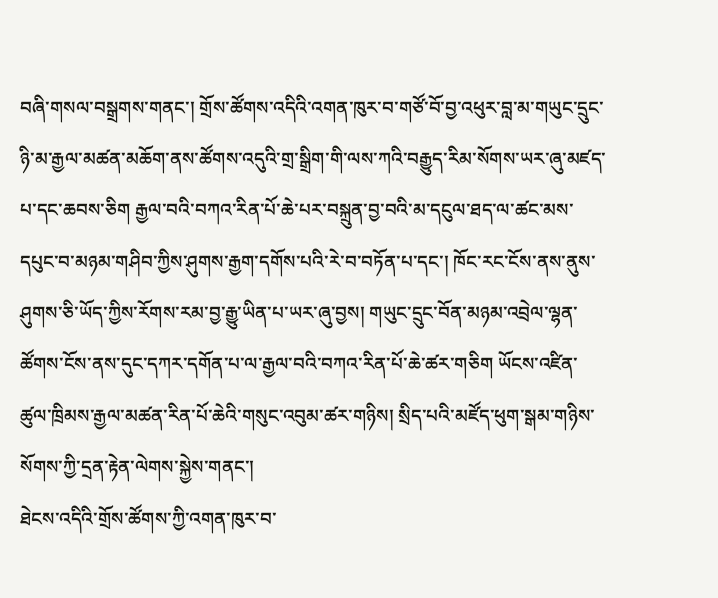བཞི་གསལ་བསྒྲགས་གནང་། གྲོས་ཚོགས་འདིའི་འགན་ཁུར་བ་གཙོ་བོ་བྱ་འཕུར་བླ་མ་གཡུང་དྲུང་ཉི་མ་རྒྱལ་མཚན་མཆོག་ནས་ཚོགས་འདུའི་གྲ་སྒྲིག་གི་ལས་ཀའི་བརྒྱུད་རིམ་སོགས་ཡར་ཞུ་མཛད་པ་དང་ཆབས་ཅིག རྒྱལ་བའི་བཀའ་རིན་པོ་ཆེ་པར་བསྐྲུན་བྱ་བའི་མ་དངུལ་ཐད་ལ་ཚང་མས་དཔུང་བ་མཉམ་གཤིབ་ཀྱིས་ཤུགས་རྒྱག་དགོས་པའི་རེ་བ་བཏོན་པ་དང་། ཁོང་རང་ངོས་ནས་ནུས་ཤུགས་ཅི་ཡོད་ཀྱིས་རོགས་རམ་བྱ་རྒྱུ་ཡིན་པ་ཡར་ཞུ་བྱས། གཡུང་དྲུང་བོན་མཉམ་འབྲེལ་ལྷན་ཚོགས་ངོས་ནས་དུང་དཀར་དགོན་པ་ལ་རྒྱལ་བའི་བཀའ་རིན་པོ་ཆེ་ཚར་གཅིག ཡོངས་འཛིན་ཚུལ་ཁྲིམས་རྒྱལ་མཚན་རིན་པོ་ཆེའི་གསུང་འབུམ་ཚར་གཉིས། སྲིད་པའི་མཛོད་ཕུག་སྒམ་གཉིས་སོགས་ཀྱི་དྲན་རྟེན་ལེགས་སྐྱེས་གནང་།
ཐེངས་འདིའི་གྲོས་ཚོགས་ཀྱི་འགན་ཁུར་བ་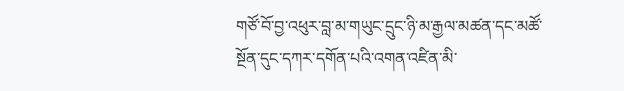གཙོ་བོ་བྱ་འཕུར་བླ་མ་གཡུང་དྲུང་ཉི་མ་རྒྱལ་མཚན་དང་མཚོ་སྔོན་དུང་དཀར་དགོན་པའི་འགན་འཛིན་མི་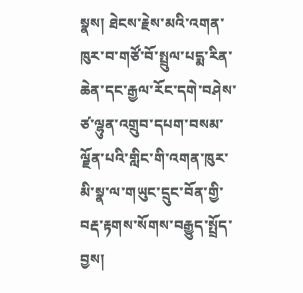སྣས། ཐེངས་རྗེས་མའི་འགན་ཁུར་བ་གཙོ་བོ་སྤྲུལ་པདྨ་རིན་ཆེན་དང་རྒྱལ་རོང་དགེ་བཤེས་ཙ་ལྷུན་འགྲུབ་དཔག་བསམ་ལྗོན་པའི་གླིང་གི་འགན་ཁུར་མི་སྣ་ལ་གཡུང་དྲུང་བོན་གྱི་བརྡ་རྟགས་སོགས་བརྒྱུད་སྤྲོད་བྱས།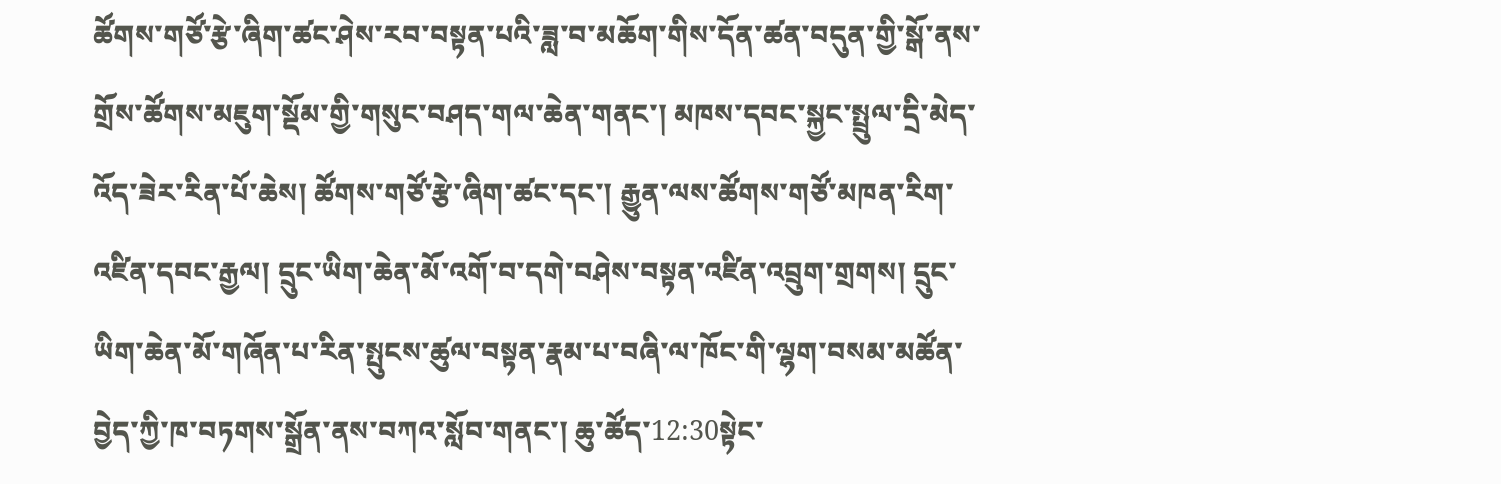ཚོགས་གཙོ་རྩེ་ཞིག་ཚང་ཤེས་རབ་བསྟན་པའི་ཟླ་བ་མཆོག་གིས་དོན་ཚན་བདུན་གྱི་སྒོ་ནས་གྲོས་ཚོགས་མཇུག་སྡོམ་གྱི་གསུང་བཤད་གལ་ཆེན་གནང་། མཁས་དབང་སྐྱང་སྤྲུལ་དྲི་མེད་འོད་ཟེར་རིན་པོ་ཆེས། ཚོགས་གཙོ་རྩེ་ཞིག་ཚང་དང་། རྒྱུན་ལས་ཚོགས་གཙོ་མཁན་རིག་འཛིན་དབང་རྒྱལ། དྲུང་ཡིག་ཆེན་མོ་འགོ་བ་དགེ་བཤེས་བསྟན་འཛིན་འབྲུག་གྲགས། དྲུང་ཡིག་ཆེན་མོ་གཞོན་པ་རིན་སྤུངས་ཚུལ་བསྟན་རྣམ་པ་བཞི་ལ་ཁོང་གི་ལྷག་བསམ་མཚོན་བྱེད་ཀྱི་ཁ་བཏགས་སྒྲོན་ནས་བཀའ་སློབ་གནང་། ཆུ་ཚོད་12:30སྟེང་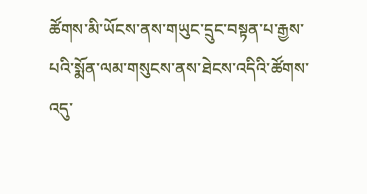ཚོགས་མི་ཡོངས་ནས་གཡུང་དྲུང་བསྟན་པ་རྒྱས་པའི་སྨོན་ལམ་གསུངས་ནས་ཐེངས་འདིའི་ཚོགས་འདུ་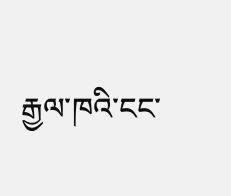རྒྱལ་ཁའི་ངང་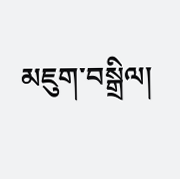མཇུག་བསྒྲིལ།